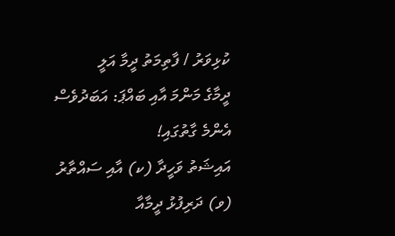ކުޅިވަރު / ފާތިމަތު ދީމާ އަލީ
ދީމާގެ މަންމަ އާއި ބައްޕަ: އަބަދުވެސް އެންމެ ގާތުގައި!
އައިޝަތު ވަހީދާ (ކ) އާއި ސައްތާރު (ވ) ދަރިފުޅު ދީމާއާ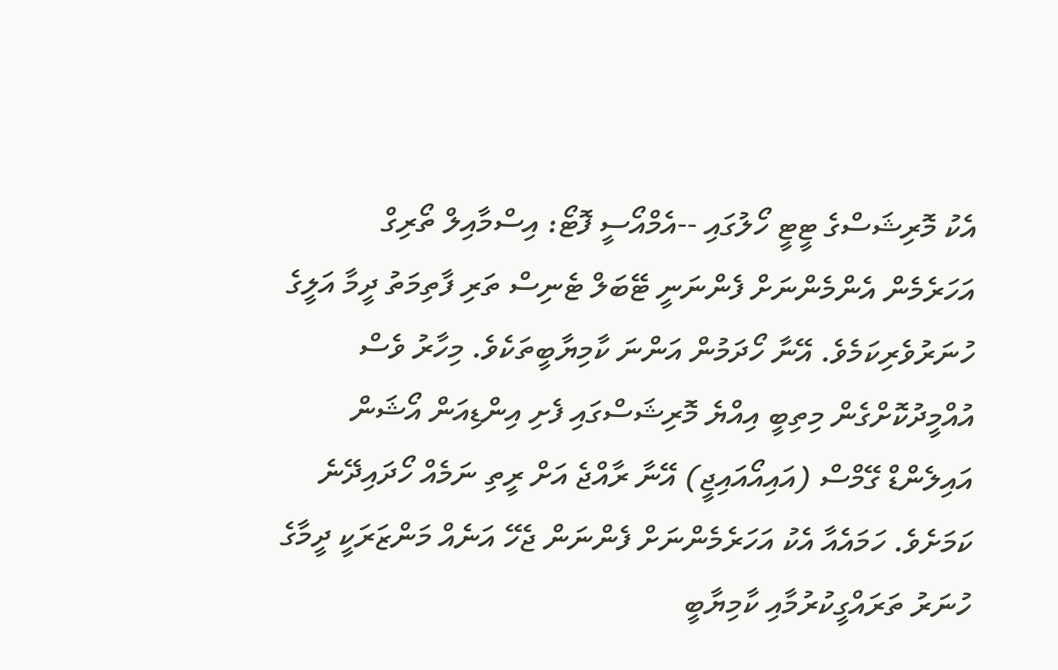އެކު މޮރިޝަސްގެ ޓީޓީ ހޯލުގައި --އެމްއޯސީ ފޮޓޯ: އިސްމާއިލް ތޯރިގް
އަހަރެމެން އެންމެންނަށް ފެންނަނީ ޓޭބަލް ޓެނިސް ތަރި ފާތިމަތު ދީމާ އަލީގެ ހުނަރުވެރިކަމެވެ. އޭނާ ހޯދަމުން އަންނަ ކާމިޔާބީތަކެވެ. މިހާރު ވެސް އުއްމީދުކޮށްގެން މިތިބީ އިއްޔެ މޮރިޝަސްގައި ފެށި އިންޑިއަން އޯޝަން އައިލެންޑް ގޭމްސް (އައިއޯއައިޖީ) އޭނާ ރާއްޖެ އަށް ރީތި ނަމެއް ހޯދައިދޭނެ ކަމަށެވެ. ހަމައެއާ އެކު އަހަރެމެންނަށް ފެންނަން ޖެހޭ އަނެއް މަންޒަރަކީ ދީމާގެ ހުނަރު ތަރައްގީކުރުމާއި ކާމިޔާބީ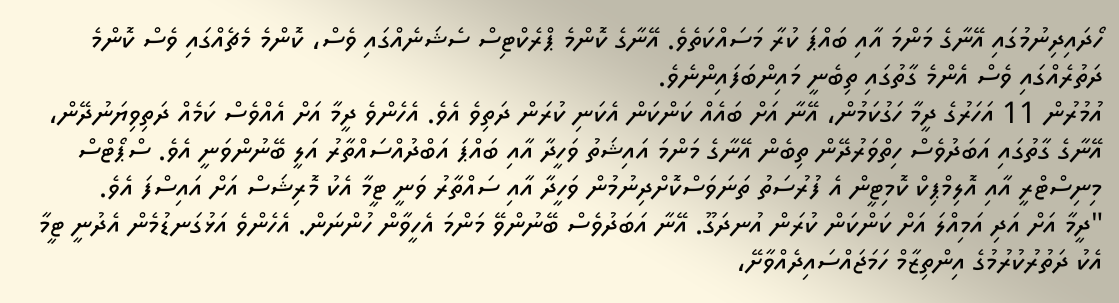ހޯދައިދިނުމުގައި އޭނާގެ މަންމަ އާއި ބައްޕަ ކުރާ މަސައްކަތެވެ. އޭނާގެ ކޮންމެ ޕްރެކްޓިސް ސެޝަނެއްގައި ވެސް، ކޮންމެ މެޗެއްގައި ވެސް ކޮންމެ ދަތުރެއްގައި ވެސް އެންމެ ގާތުގައި ތިބެނީ މައިންބަފައިންނެވެ.
އުމުރުން 11 އަހަރުގެ ދީމާ ހަގުކަމުން، އޭނާ އަށް ބައެއް ކަންކަން އެކަނި ކުރަން ދަތިވެ އެވެ. އެހެންވެ ދީމާ އަށް އެއްވެސް ކަމެއް ދަތިވިޔަނުދޭން، އޭނާގެ ގާތުގައި އަބަދުވެސް ހިތްވަރުދޭން ތިބެން އޭނާގެ މަންމަ އައިޝަތު ވަހީދާ އާއި ބައްޕަ އަބްދުއްސައްތާރު އަލީ ބޭނުންވަނީ އެވެ. ސްޕޯޓްސް މިނިސްޓްރީ އާއި އޮލިމްޕިކް ކޮމިޓީން އެ ފުރުސަތު ތަނަވަސްކޮށްދިނުމުން ވަހީދާ އާއި ސައްތާރު ވަނީ ޓީމާ އެކު މޮރިޝަސް އަށް އައިސްފަ އެވެ.
"ދީމާ އަށް އަދި އަމިއްލަ އަށް ކަންކަން ކުރަން އުނދަގޫ. އޭނާ އަބަދުވެސް ބޭނުންވޭ މަންމަ އެހީވާން ހުންނަން. އެހެންވެ އަޅުގަނޑުމެން އެދުނީ ޓީމާ އެކު ދަތުރުކުރުމުގެ އިންތިޒާމް ހަމަޖައްސައިދެއްވާށޭ،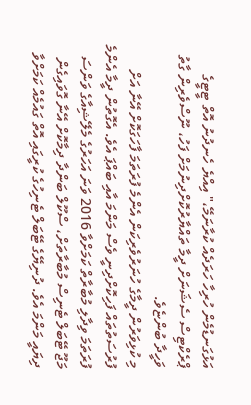އަޅުގަނޑުމެން ހުރިހާ ހަރަދެއް ކުރާނަމޭ،" އިއްޔެ ހެނދުނު އޮތް ޓީޓީގެ ޕްރެކްޓިސް ސެޝަނަށް ދީމާ ތައްޔާރުކޮށްދިނުމަށް ފަހު، ނޫސްވެރިން ގާތު ވަހީދާ ބުންޏެވެ.
މި ކުޅިވަރުން ދީމާގެ ހުނަރުވެރިކަން އެންމެ ފުރަތަމަ ފާހަގަކޮށް އޭނާ އަށް ފުރުސަތުތައް ފަހިކޮށްދިނީ ވެސް މަންމަ އާއި ބައްޕަ އެވެ. އެގޮތުން ދީމާ އެންމެ ފުރަތަމަ ވިދާލި މުބާރާތް ކަމަށްވާ 2016 ވަނަ އަހަރުގެ މެލޭޝިއާގެ ވަންސަ މަޖޫ ޓޭބަލް ޓެނިސް މުބާރާތަށް، ސްކޫލް ބަންދާ ދިމާކޮށް އޭނާ ގޮވައިގެން ދިޔައީ މަންމަ އެވެ. ދުނިޔޭގެ ޓޭބަލް ޓެނިހުގެ ކުރީގައި އޮތް ގައުމެއް ކަމަށްވާ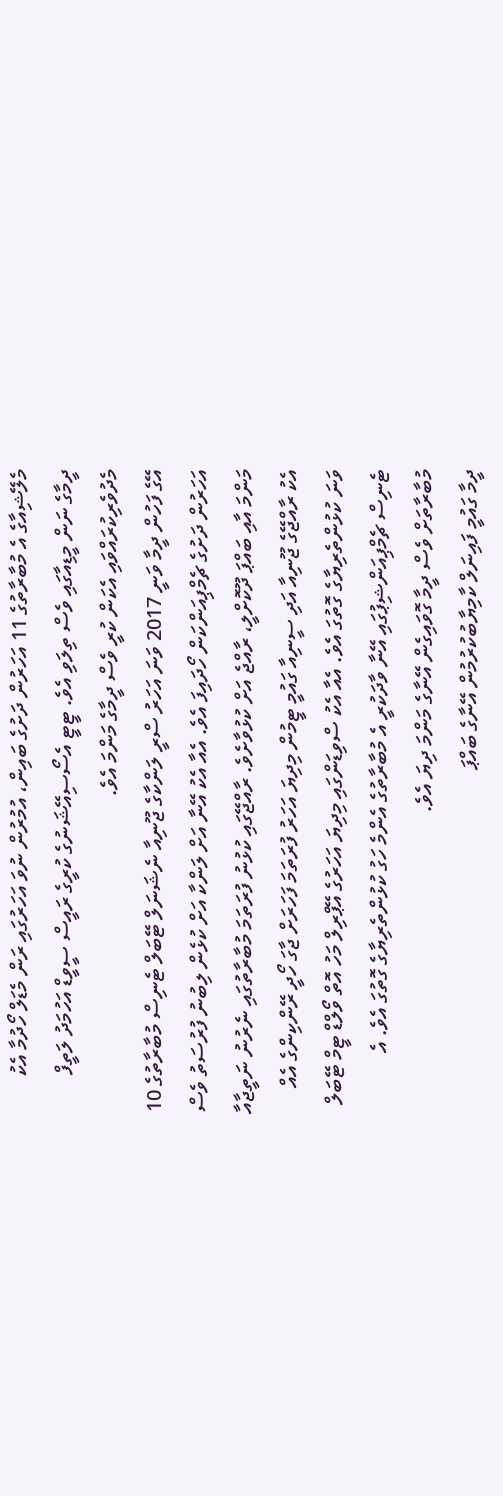މެލޭޝިއާގެ އެ މުބާރާތުގެ 11 އަހަރުން ދަށުގެ ބައިން، އުމުރުން ނުވަ އަހަރުގައި ރަން މެޑަލް ހޯދުމާ އެކު ދީމާގެ ނަން މީޑިއާގައި ވެސް ތިލަވި އެވެ. ޓީޓީ އެސޯސިއޭޝަނުގެ ކުރީގެ ރައީސް ސީވީޑް އަހުމަދު ލަތީފް މެދުވެރިކުރައްވައި އެކަން ކުރީ ވެސް ދީމާގެ މަންމަ އެވެ.
އޭގެ ފަހުން ދީމާ ވަނީ 2017 ވަނަ އަހަރު ސްރީ ލަންކާގެ ޖޫނިއާ ނެޝަނަލް ޓޭބަލް ޓެނިސް މުބާރާތުގެ 10 އަހަރުން ދަށުގެ ޗެމްޕިއަންކަން ހޯދައިފަ އެވެ. އެއާ އެކު އޭނާ އަށް ލަންކާ އަށް ކުޅެން ލިބުނު ފުރުސަތު ވެސް މަންމަ އާއި ބައްޕަ ދޫކޮށްލީ، ރާއްޖެ އަށް ކުޅުވާށެވެ. ރާއްޖޭގައި ކުޅުނު ފުރަތަމަ މުބާރާތުގައި ނެރުނު ނަތީޖާއާ އެކު ރާއްޖޭގެ ޖޫނިއާ އަދި ސީނިއާ ގައުމީ ޓީމުން މިދިޔަ އަހަރު ފުރަތަމަ ފަހަރަށް ޖާގަ ހޯދީ ރޭންކިންގެ އެއް ވަނަ ކުޅުންތެރިޔާގެ ގޮތުގަ އެވެ. އެއާ އެކު ސްވިޑަންގައި މިދިޔަ އަހަރުގެ އޭޕްރިލް މަހު އޮތް ވޯލްޑް ޓީމް ޓޭބަލް ޓެނިސް ޗެމްޕިއަންޝިޕުގައި އޭނާ ވާދަކުރީ އެ މުބާރާތުގެ އެންމެ ހަގު ކުޅުންތެރިޔާގެ ގޮތުގަ އެވެ. އެ މުބާރާތަށް ވެސް ދީމާ ގޮވައިގެން އޭނާގެ މަންމަ ދިޔަ އެވެ.
ދީމާ ގައުމީ ފައިނަލް ކާމިޔާބުކުރުމުން އޭނާގެ ބައްޕަ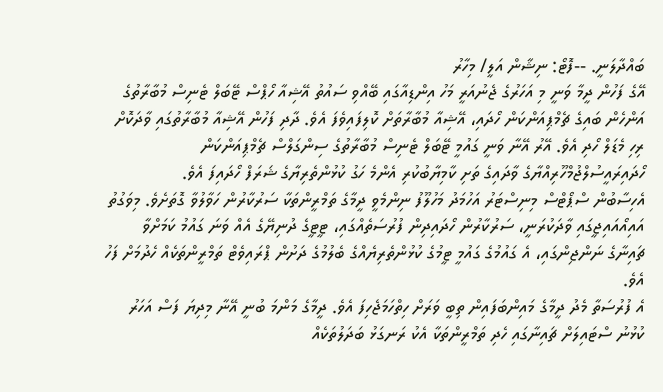ބައްދާލަނީ. --ފޮޓޯ: ނިޝާން އަލީ/ މިހާރު
އޭގެ ފަހުން ދީމާ ވަނީ މި އަހަރުގެ ޖެނުއަރީ މަހު އިންޑިއާގައި ބޭއްވި ސައުތު އޭޝިއާ ހޯޕްސް ޓޭބަލް ޓެނިސް މުބާރާތުގެ އަންހެން ބައިގެ ޗެމްޕިއަންކަން ހޯދައި، އޭޝިއާ މުބާރާތަށް ކޮލިފައިވެފަ އެވެ. ދާދި ފަހުން އޭޝިއާ މުބާރާތުގައި ވާދަކޮށް ރިހި މެޑަލް ހޯދި އެވެ. އޭރު އޭނާ ވަނީ ގައުމީ ޓޭބަލް ޓެނިސް މުބާރާތުގެ ސިންގަލްސް ޗެމްޕިއަންކަން ހޯދައިރައީސުލްޖުމްހޫރިއްޔާގެ ވާދައިގެ ތަށި ކާމިޔާބުކުރި އެންމެ ހަގު ކުޅުންތެރިޔާގެ ޝަރަފް ހޯދައިފަ އެވެ.
އެހިސާބުން ސްޕޯޓްސް މިނިސްޓަރު އަހުމަދު މަހުލޫފު ނިންމެވީ ދީމާގެ ތަމްރީންތަކާ ސަރުކާރުން ހަވާލުވާ ގޮތަށެވެ. މިވަގުތު އައިއޯއައިޖީގައި ވާދަކުރަނީ، ސަރުކާރުން ހޯދައިދިން ފުރުސަތެއްގައި، ޓީޓީގެ ދުނިޔޭގެ އެއް ވަނަ ގައުމު ކަމަށްވާ ޗައިނާގެ ނަންޖިންގައި، އެ ގައުމުގެ ގައުމީ ޓީމުގެ ކުޅުންތެރިޔެއްގެ ބެލުމުގެ ދަށުން ޕްރައިވެޓް ތަމްރީންތަކެއް ހެދުމަށް ފަހު އެވެ.
އެ ފުރުސަތާ މެދު ދީމާގެ މައިންބަފައިން ތިބީ ވަރަށް ހިތްހަމަޖެހިފަ އެވެ. ދީމާގެ މަންމަ ބުނީ އޭނާ މިދިޔަ ފަސް އަހަރު ކުޅުނު ސްޓައިލަށް ޗައިނާގައި ހެދި ތަމްރީންތަކާ އެކު ރަނގަޅު ބަދަލުތަކެއް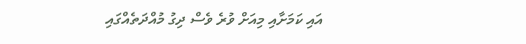އައި ކަމަށާއި މިއަށް ވުރެ ވެސް ދިގު މުއްދަތެއްގައި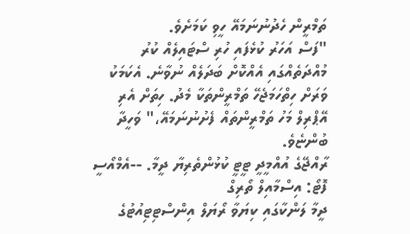ތަމްރީން ހެދުނުނަމައޭ ހީވި ކަމަށެވެ.
"ފަސް އަހަރު ކުޅެފައި ހުރި ސްޓައިލެއް ކުރު މުއްދަތެއްގައި އެއްކޮށް ބަދަލެއް ނުވާނެ. އެކަމަކު ވަރަށް ހިތްހަމަޖެހޭ ތަމްރީންތަކާ މެދު. ހިތަށް އެރި އޭޕްރިލް މަހު ތަމްރީންތައް ފެށުނުނަމައޭ،" ވަހީދާ ބުންޏެވެ.
ރާއްޖޭގެ އުއްމީދީ ޓީޓީ ކުޅުންތެރިޔާ ދީމާ. --އެމްއޯސީ ފޮޓޯ: އިސްމާއިލް ތޯރިގް
ދީމާ ލަންކާގައި ކިޔަވާ ރޯޔަލް އިންސްޓިޓިއުޓުގެ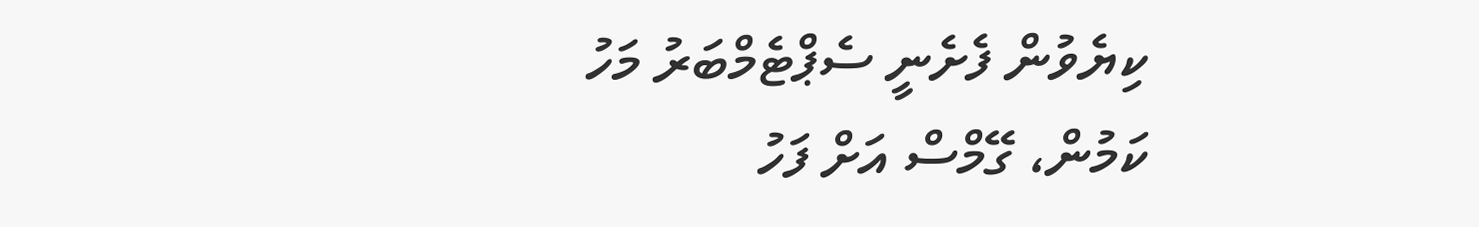ކިޔެވުން ފެށެނީ ސެޕްޓެމްބަރު މަހު ކަމުން، ގޭމްސް އަށް ފަހު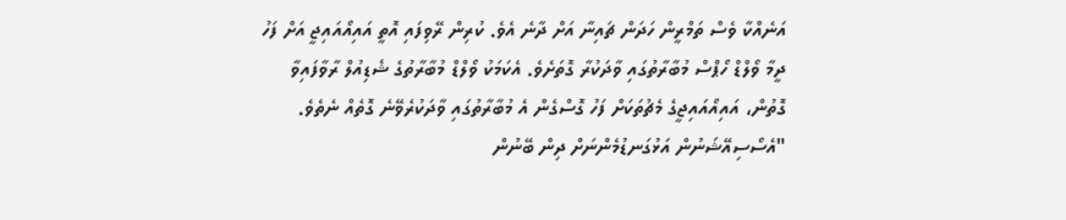އަނެއްކާ ވެސް ތަމްރީން ހަދަން ޗައިނާ އަށް ދާނެ އެވެ. ކުރިން ރޭވިފައި އޮތީ އައިއޯއައިޖީ އަށް ފަހު ދީމާ ވޯލްޑް ހޯޕްސް މުބާރާތުގައި ވާދަކުރާ ގޮތަށެވެ. އެކަމަކު ވޯލްޑް މުބާރާތުގެ ޝެޑިއުލް ރާވާފައިވާ ގޮތުން، އައިއޯއައިޖީގެ މެޗުތަކަށް ފަހު ގޮސްގެން އެ މުބާރާތުގައި ވާދަކުރެވޭނެ ގޮތެއް ނެތެވެ.
"އެސޯސިއޭޝަނުން އަޅުގަނޑުމެންނަށް ދިން ބޭނުން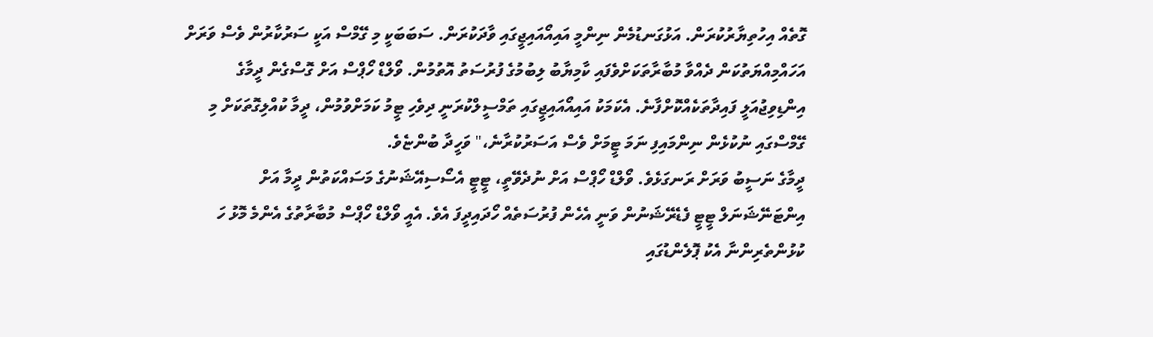ގޮތެއް އިހުތިޔާރުކުރަން. އަޅުގަނޑުމެން ނިންމީ އައިއޯއައިޖީގައި ވާދަކުރަން. ސަބަބަކީ މި ގޭމްސް އަކީ ސަރުކާރުން ވެސް ވަރަށް އަހައްމިއްޔަތުކަން ދެއްވާ މުބާރާތަކަށްވެފައި ކާމިޔާބު ލިބުމުގެ ފުރުސަތު އޮތުމުން. ވޯލްޑް ހޯޕްސް އަށް ގޮސްގެން ދީމާގެ އިންޑިވިޖުއަލީ ފައިދާތަކެއްކޮށްފާނެ. އެކަމަކު އައިއޯއައިޖީގައި ތަމްސީލްކުރަނީ ދިވެހި ޓީމު ކަމަށްވުމުން، ދީމާ ކުއްލިގޮތަކަށް މި ގޭމްސްގައި ނުކުޅެން ނިންމައިފި ނަމަ ޓީމަށް ވެސް އަސަރުކުރާނެ،" ވަހީދާ ބުންޏެވެ.
ދީމާގެ ނަސީބު ވަރަށް ރަނގަޅެވެ. ވޯލްޑް ހޯޕްސް އަށް ނުދެވޭތީ، ޓީޓީ އެސޯސިއޭޝަނުގެ މަސައްކަތުން ދީމާ އަށް އިންޓަނޭޝަނަލް ޓީޓީ ފެޑެރޭޝަނުން ވަނީ އެހެން ފުރުސަތެއް ހޯދައިދީފަ އެވެ. އެއީ ވޯލްޑް ހޯޕްސް މުބާރާތުގެ އެންމެ މޮޅު ހަ ކުޅުންތެރިންނާ އެކު ޕޮލެންޑުގައި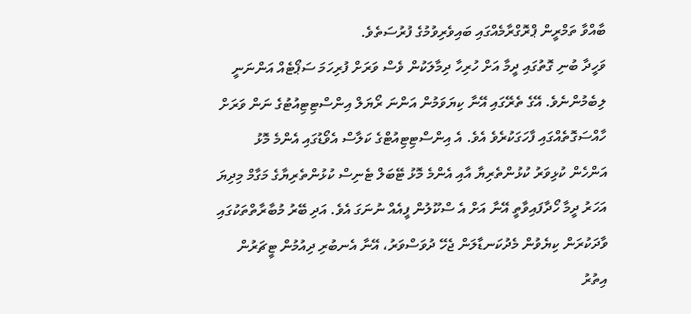ބާއްވާ ތަމްރީން ޕްރޮގްރާމެއްގައި ބައިވެރިވުމުގެ ފުރުސަތެވެ.
ވަހީދާ ބުނި ގޮތުގައި ދީމާ އަށް ހުރިހާ ދިމާލަކުން ވެސް ވަރަށް ފުރިހަމަ ސަޕޯޓެއް އަންނަނީ ލިބެމުންނެވެ. އޭގެ ތެރޭގައި އޭނާ ކިޔަވަމުން އަންނަ ރޯޔަލް އިންސްޓިޓިއުޓުގެ ނަން ވަރަށް ހާއްސަގޮތެއްގައި ފާހަގަކުރެވެ އެވެ. އެ އިންސްޓިޓިއުޓްގެ ކަލާސް އެވޯޑުގައި އެންމެ މޮޅު އަންހެން ކުޅިވަރު ކުޅުންތެރިޔާ އާއި އެންމެ މޮޅު ޓޭބަލް ޓެނިސް ކުޅުންތެރިޔާގެ މަގާމް މިދިޔަ އަހަރު ދީމާ ހޯދާފައިވާތީ އޭނާ އަށް އެ ސްކޫލުން ފީއެއް ނުނަގަ އެވެ. އަދި ބޭރު މުބާރާތްތަކުގައި ވާދަކުރަން ކިޔެވުން މެދުކަނޑާލަން ޖެހޭ ދުވަސްވަރު، އޭނާ އެނބުރި ދިއުމުން ޓީޗަރުން އިތުރު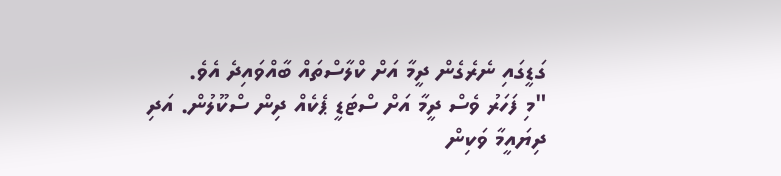ގަޑީގައި ނެރެގެން ދީމާ އަށް ކްލާސްތައް ބާއްވައިދެ އެވެ.
"މި ފަހަރު ވެސް ދީމާ އަށް ސްޓަޑީ ޕެކެއް ދިން ސްކޫލުން. އަދި ދިޔައީމާ ވަކިން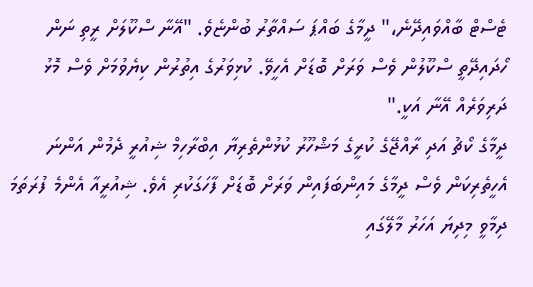ޓެސްޓް ބާއްވައިދޭނެ،" ދީމާގެ ބައްޕަ ސައްތާރު ބުންޏެވެ. "އޭނާ ސްކޫލަށް ރީތި ނަން ހޯދައިދޭތީ ސްކޫލުން ވެސް ވަރަށް ބޮޑަށް އެހީވޭ. ކުޅިވަރުގެ އިތުރުން ކިޔެވުމަށް ވެސް މޮޅު ދަރިވަރެއް އޭނާ އަކީ."
ދީމާގެ ކޯޗު އަދި ރާއްޖޭގެ ކުރީގެ މަޝްހޫރު ކުޅުންތެރިޔާ އިބްރާހިމް ޝިއުރީ ދެމުން އަންނަ އެހީތެރިކަން ވެސް ދީމާގެ މައިންބަފައިން ވަރަށް ބޮޑަށް ފާހަގަކުރި އެވެ. ޝިއުރީއާ އެންމެ ފުރަތަމަ ދިމާވީ މިދިޔަ އަހަރު މާލޭގައި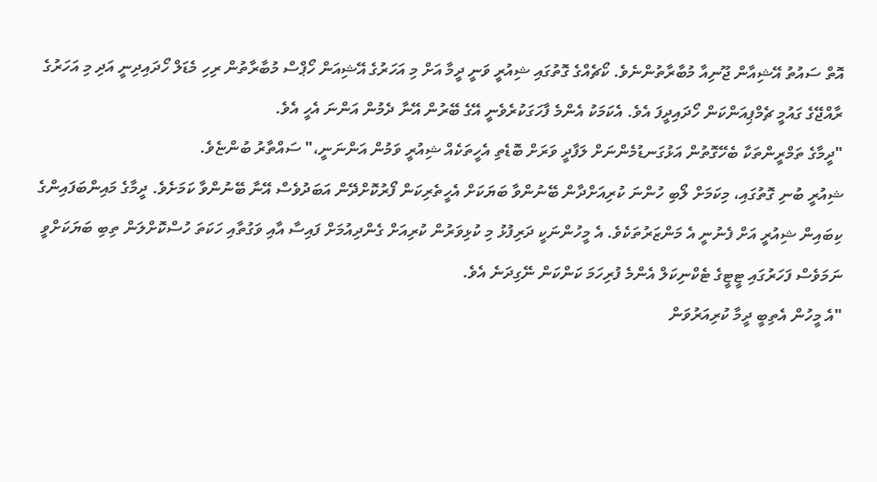އޮތް ސައުތު އޭޝިއާން ޖޫނިއާ މުބާރާތުންނެވެ. ކޯޗެއްގެ ގޮތުގައި ޝިއުރީ ވަނީ ދީމާ އަށް މި އަހަރުގެ އޭޝިއަން ހޯޕްސް މުބާރާތުން ރިހި މެޑަލް ހޯދައިދިނީ އަދި މި އަހަރުގެ ރާއްޖޭގެ ގައުމީ ޗެމްޕިއަންކަން ހޯދައިދީފަ އެވެ. އެކަމަކު އެންމެ ފާހަގަކުރެވެނީ އޭގެ ބޭރުން އޭނާ ދެމުން އަންނަ އެހީ އެވެ.
"ދީމާގެ ތަމްރީންތަކާ ބެހޭގޮތުން އަޅުގަނޑުމެންނަށް ލަފާދީ ވަރަށް ބޮޑެތި އެހީތަކެއް ޝިއުރީ ވަމުން އަންނަނީ،" ސައްތާރު ބުންޏެވެ.
ޝިއުރީ ބުނި ގޮތުގައި، މިކަމަށް ލޯބި ހުންނަ ކުރިއަށްދާން ބޭނުންވާ ބަޔަކަށް އެހީތެރިކަން ފޯރުކޮށްދޭން އަބަދުވެސް އޭނާ ބޭނުންވާ ކަމަށެވެ. ދީމާގެ މައިންބަފައިންގެ ކިބައިން ޝިއުރީ އަށް ފެނުނީ އެ މަންޒަރުތަކެވެ. އެ މީހުންނަކީ ދަރިފުޅު މި ކުޅިވަރުން ކުރިއަށް ގެންދިއުމަށް ފައިސާ އާއި ވަގުތާއި ހަކަތަ ހުސްކޮށްލަން ތިބި ބަޔަކަށްވީ ނަމަވެސް ފަހަރުގައި ޓީޓީގެ ޓެކްނިކަލް އެންމެ ފުރިހަމަ ކަންކަން ނޭގިދަނެ އެވެ.
"އެ މީހުން އެތިބީ ދީމާ ކުރިއަރުވަން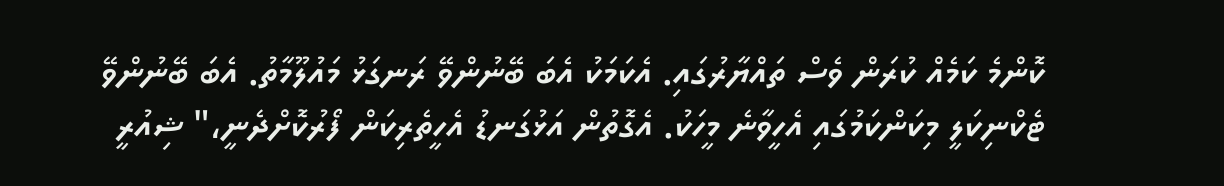ކޮންމެ ކަމެއް ކުރަން ވެސް ތައްޔާރުގައި. އެކަމަކު އެބަ ބޭނުންވޭ ރަނގަޅު މައުލޫމާތު. އެބަ ބޭނުންވޭ ޓެކްނިކަލީ މިކަންކަމުގައި އެހީވާނެ މީހަކު. އެގޮތުން އަޅުގަނޑު އެހީތެރިކަން ފޯރުކޮށްދެނީ،" ޝިއުރީ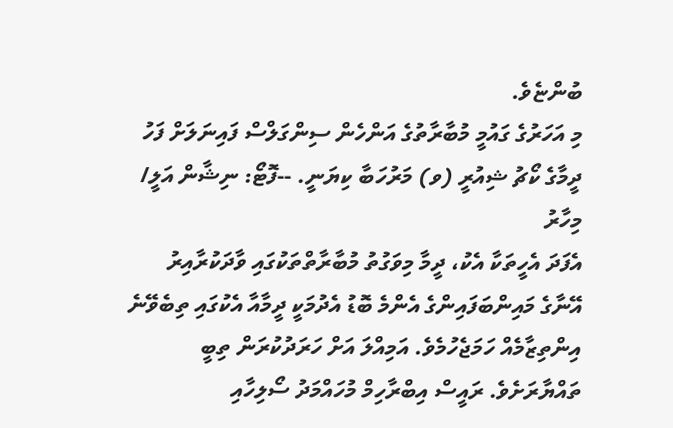ބުންޏެވެ.
މި އަހަރުގެ ގައުމީ މުބާރާތުގެ އަންހެން ސިންގަލްސް ފައިނަލަށް ފަހު ދީމާގެ ކޯޗު ޝިއުރީ (ވ) މަރުހަބާ ކިޔަނީ. --ފޮޓޯ: ނިޝާން އަލީ/ މިހާރު
އެފަދަ އެހީތަކާ އެކު، ދީމާ މިވަގުތު މުބާރާތްތަކުގައި ވާދަކުރާއިރު އޭނާގެ މައިންބަފައިންގެ އެންމެ ބޮޑު އެދުމަކީ ދީމާއާ އެކުގައި ތިބެވޭނެ އިންތިޒާމެއް ހަމަޖެހުމެވެ. އަމިއްލަ އަށް ހަރަދުކުރަން ތިބީ ތައްޔާރަށެވެ. ރައީސް އިބްރާހިމް މުހައްމަދު ސޯލިހާއި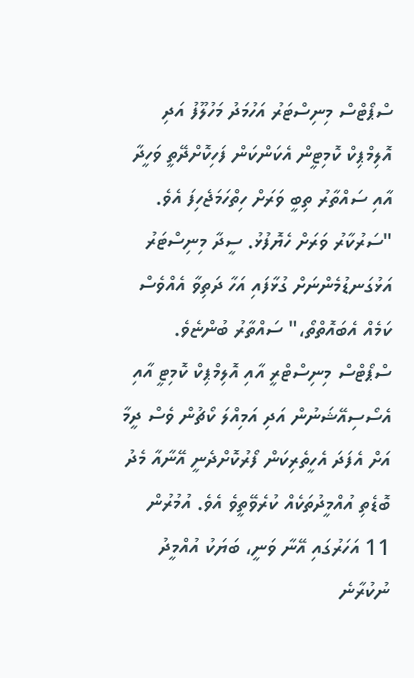ސްޕޯޓްސް މިނިސްޓަރު އަހުމަދު މަހުލޫފު އަދި އޮލިމްޕިކް ކޮމިޓީން އެކަންކަން ފަހިކޮށްދޭތީ ވަހީދާ އާއި ސައްތާރު ތިބީ ވަރަށް ހިތްހަމަޖެހިފަ އެވެ.
"ސަރުކާރު ވަރަށް ހެޔޮފުޅު. ސީދާ މިނިސްޓަރު އަޅުގަނޑުމެންނަށް ގުޅާފައި އަހާ ދަތިވާ އެއްވެސް ކަމެއް އެބައޮތްތޯ،" ސައްތާރު ބުންޏެވެ.
ސްޕޯޓްސް މިނިސްޓްރީ އާއި އޮލިމްޕިކް ކޮމިޓީ އާއި އެސޯސިއޭޝަނުން އަދި އަމިއްލަ ކޯޗުން ވެސް ދީމާ އަށް އެފަދަ އެހީތެރިކަން ފޯރުކޮށްދެނީ އޭނާއާ މެދު ބޮޑެތި އުއްމީދުތަކެއް ކުރެވޭތީވެ އެވެ. އުމުރުން 11 އަހަރުގައި އޭނާ ވަނީ، ބަޔަކު އުއްމީދު ނުކުރާނެ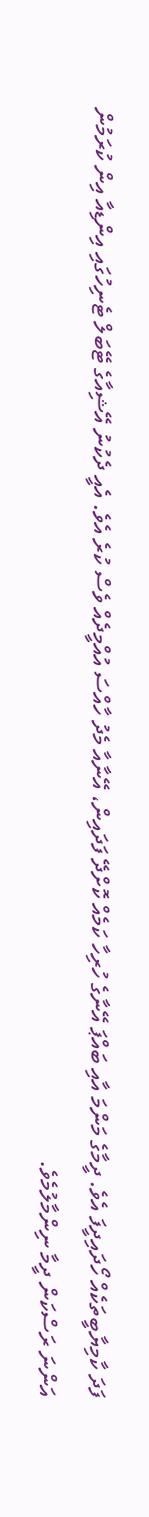ފަދަ ކާމިޔާބީތަކެއް ހޯދައިދީފަ އެވެ. ދީމާގެ މަންމަ އާއި ބައްޕަ އޭނާގެ ހުރިހާ ކަމެއް ކޮށްދޭ ފަދައިން، އޭނާއާ މެދު ހާއްސަ އުއްމީދެއް ވެސް ކުރެ އެވެ. އެއީ ދެކުނު އޭޝިއާގެ ޓޭބަލް ޓެނިހުގައި އިންޑިއާ އިން ކުރަމުން އަންނަ ރަސްކަން ދީމާ ނިންމާލުމެވެ.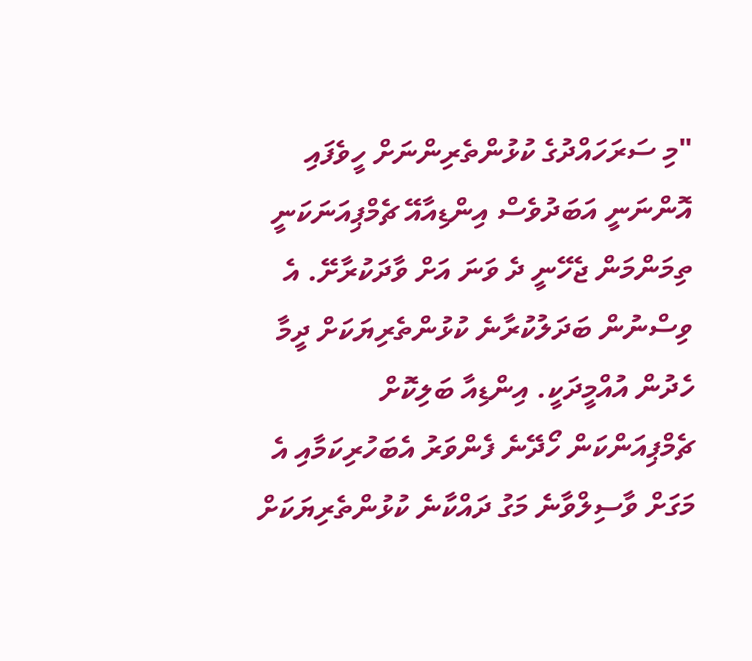"މި ސަރަހައްދުގެ ކުޅުންތެރިންނަށް ހީވެފައި އޮންނަނީ އަބަދުވެސް އިންޑިއާއޭ ޗެމްޕިއަނަކަނީ ތިމަންމަން ޖެހޭނީ ދެ ވަނަ އަށް ވާދަކުރާށޭ. އެ ވިސްނުން ބަދަލުކުރާނެ ކުޅުންތެރިޔަކަށް ދީމާ ހެދުން އުއްމީދަކީ. އިންޑިއާ ބަލިކޮށް ޗެމްޕިއަންކަން ހޯދޭނެ ފެންވަރު އެބަހުރިކަމާއި އެ މަގަށް ވާސިލްވާނެ މަގު ދައްކާނެ ކުޅުންތެރިޔަކަށް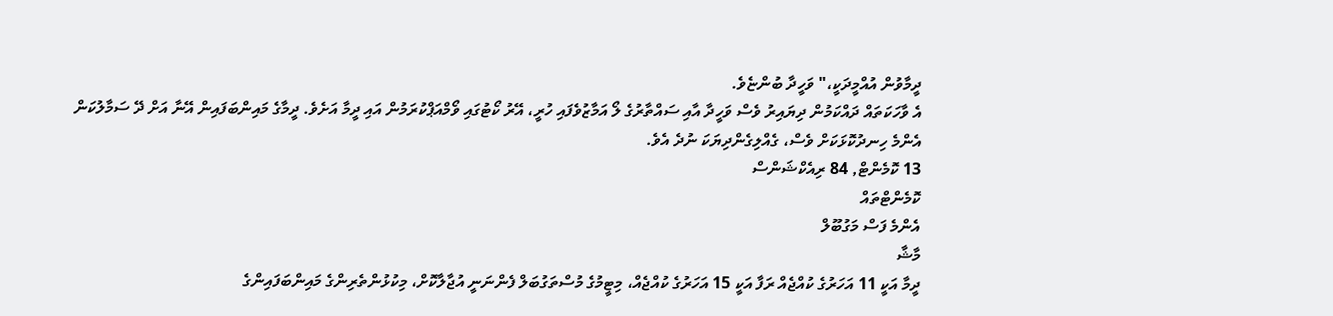ދީމާވުން އުއްމީދަކީ،" ވަހީދާ ބުންޏެވެ.
އެ ވާހަކަތައް ދައްކަމުން ދިޔައިރު ވެސް ވަހީދާ އާއި ސައްތާރުގެ ލޯ އަމާޒުވެފައި ހުރީ، އޭރު ކޯޓުގައި ވޯމްއަޕްކުރަމުން އައި ދީމާ އަށެވެ. ދީމާގެ މައިންބަފައިން އޭނާ އަށް ދޭ ސަމާލުކަން އެންމެ ހިނދުކޮޅަކަށް ވެސް، ގެއްލިގެންދިޔަކަ ނުދެ އެވެ.
13 ކޮމެންޓް, 84 ރިއެކްޝަންސް
ކޮމެންޓްތައް
އެންމެ ފަސް މަގުބޫލް
މާޝާ
ދީމާ އަކީ 11 އަހަރުގެ ކުއްޖެއް ރަފާ އަކީ 15 އަހަރުގެ ކުއްޖެއް، މިޓީމުގެ މުސްތަގުބަލް ފެންނަނީ އުޖާލާކޮށް، މިކުޅުންތެރިންގެ މައިންބަފައިންގެ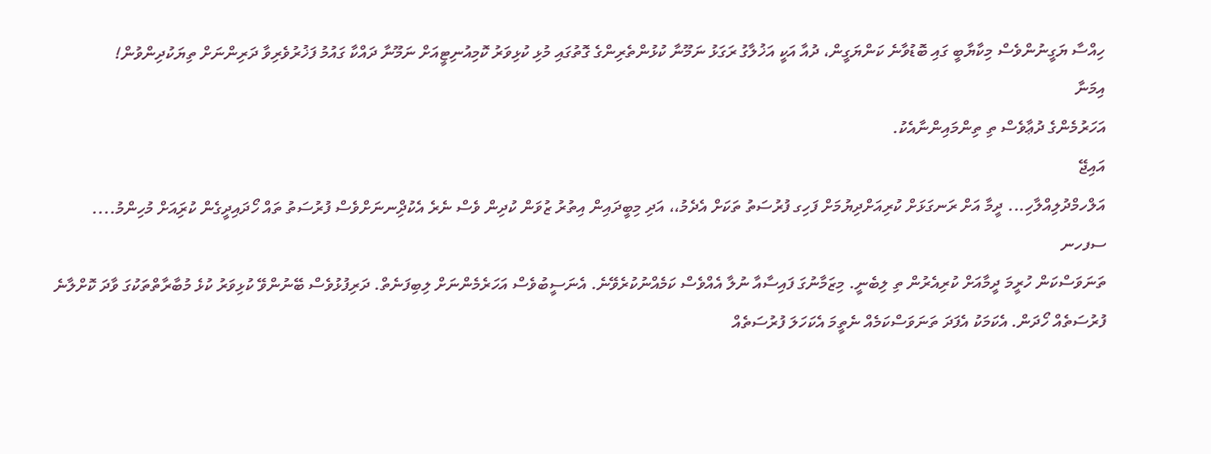ހިއްސާ ޔަގީނުންވެސް މިކާޔާބީ ގައި ބޮޑުވާނެ ކަންޔަގީން، ދުއާ އަކީ އަޚުލާގު ރަގަޅު ނަމޫނާ ކުޅުންތެރިންގެ ގޮތުގައި މުޅި ކުޅިވަރު ކޮމިއުނިޓީއަށް ނަމޫނާ ދައްކާ ގައުމު ފަޚުރުވެރިވާ ދަރިންނަށް ތިޔަކުދިންވުން!
އިމަނާ
އަހަރުމެންގެ ދުޢާވެސް ތި ތިންމައިންނާއެކު.
އައިޖޭ
އަލްހމްދުލިއްލާހި... ދީމާ އަށް ރަނގަޅަށް ކުރިއަށްދިޔުމަށް ފަހިގ ފުރުސަތު ތަކަށް އެދެމު،، އަދި މިބީދައިން އިތުރު ޒުވަން ކުދިން ވެސް ނެރެ އެކުދިްނނަށްވެސް ފުރުސަތު ތައް ހޯދައިދީގެން ކުރިައަށް މުހިންމު....
ސފހނ
ތަނަވަސްކަން ހުރީމަ ދީމާއަށް ކުރިއެރުން ތި ލިބެނީ. މިޒަމާނުގަ ފައިސާއާ ނުލާ އެއްވެސް ކަމެއްނުކުރެވޭނެ. އެނަސީބުވެސް އަހަރެމެންނަށް ލިބިފަނެތް. ދަރިފުޅުވެސް ބޭނުންވޭ ކުޅިވަރު ކުޅެ މުބާރާތްތަކުގަ ވާދަ ކޮށްލާނެ ފުރުސަތެއް ހޯދަން. އެކަމަކު އެފަދަ ތަނަވަސްކަމެއް ނެތީމަ އެކަހަލަ ފުރުސަތެއް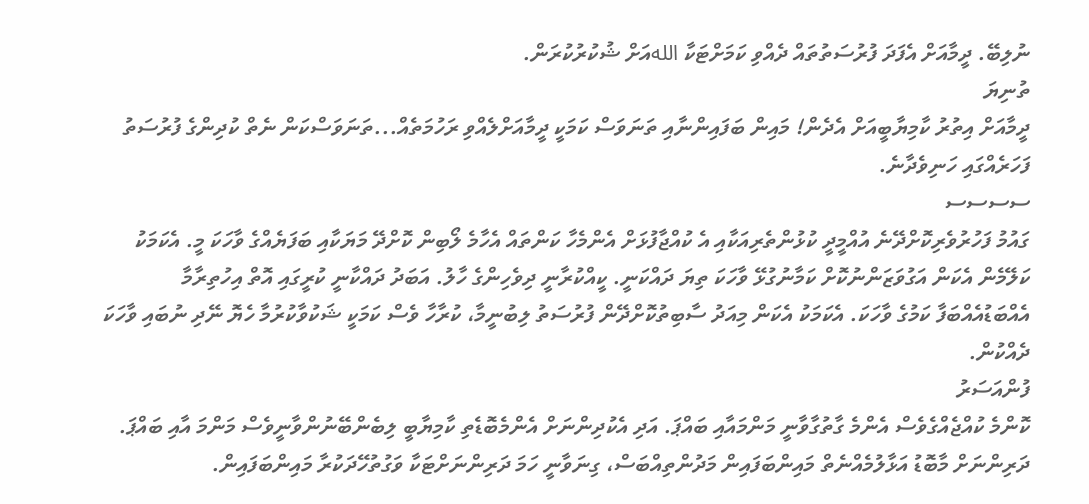ނުލިބޭ. ދީމާއަށް އެފަދަ ފުރުސަތުތައް ދެއްވި ކަމަށްޓަކާ اللهއަށް ޝުކުރުކުރަން.
ތުނިޔަ
ދީމާއަށް އިތުރު ކާމިޔާބީއަށް އެދެން! މައިން ބަފައިންނާއި ތަނަވަސް ކަމަކީ ދީމާއަށްލެއްވި ރަހުމަތެއް...ތަނަވަސްކަން ނެތް ކުދިންގެ ފުރުސަތު ފަހަރެއްގައި ހަނިވެދާނެ.
ސސސސ
ގައުމު ފަހުރުވެރިކޮށްދޭނެ އުއްމީދީ ކުޅުންތެރިއަކާއި އެ ކުއްޖާފުޅަށް އެންމެހާ ކަންތައް އެހާމެ ލޯބިން ކޮށްދޭ މަޔަކާއި ބަފަޔެއްގެ ވާހަކަ މީ. އެކަމަކު ކަލޭމެން އެކަން އަގުވަޒަންނުކޮށް ކަމާނުގުޅޭ ވާހަކަ ތިޔަ ދައްކަނީ. ކީއްކުރާނީ ދިވެހިންގެ ހާލު. އަބަދު ދައްކާނީ ކުރީގައި އޮތް އިހުތިރާމާ އެއްބަޑުއެއްބަފާ ކަމުގެ ވާހަކަ. އެކަމަކު އެކަން މިއަދު ސާބިތުކޮށްދޭން ފުރުސަތު ލިބުނީމާ، ކުރާހާ ވެސް ކަމަކީ ޝަކުވާކުރުމާ ހެޔޮ ނޭދި ނުބައި ވާހަކަ ދެއްކުން.
ފުންއަސަރު
ކޮންމެ ކުއްޖެއްގެވެސް އެންމެ ގާތުގާވާނީ މަންމައާއި ބައްޕަ. އަދި އެކުދިންނަށް އެންމެބޮޑެތި ކާމިޔާބީ ލިބެންބޭނުންވާނީވެސް މަންމަ އާއި ބައްޕަ. ދަރިންނަށް މާބޮޑު އަޅާލުމެއްނެތް މައިންބަފައިން މަދުންތިއްބަސް، ގިނަވާނީ ހަމަ ދަރިންނަށްޓަކާ ވަގުތުހޭދަކުރާ މައިންބަފައިން.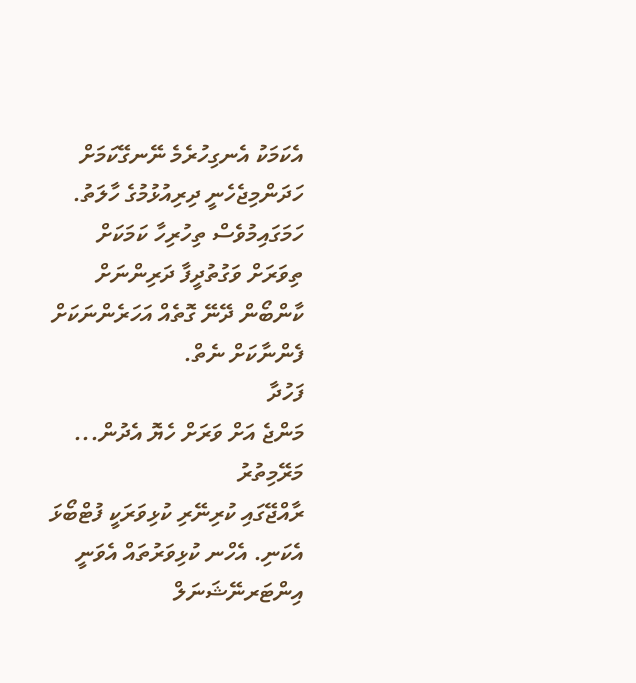އެކަމަކު އެނގިހުރެމެ ނޭނގޭކަމަށް ހަދަންމިޖެހެނީ ދިރިއުޅުމުގެ ހާލަތު. ހަމަގައިމުވެސް ތިހުރިހާ ކަމަކަށް ތިވަރަށް ވަގުތުދީފާ ދަރިންނަށް ކާންބޯން ދޭނޭ ގޮތެއް އަހަރެންނަކަށް ފެންނާކަށް ނެތް.
ފަހުދާ
މަންޖެ އަށް ވަރަށް ހެޔޮ އެދުން...
މަރޭމިތުރު
ރާއްޖޭގައި ކުރިނޭރި ކުޅިވަރަކީ ފުޓްބޯޅަ އެކަނި. އެހްނ ކުޅިވަރުތައް އެވަނީ އިންޓަރނޭޝަނަލް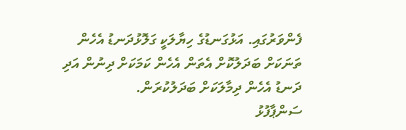ފެންވަރުގައި. އަޅުގަނޑުގެ ހިޔާލަކީ ގަލޮޅުދަނޑު އެހެން ތަނަކަށް ބަދަލުކޮށް އެތަން އެހެން ކަމަކަށް ދިނުން އަދި ދަނޑު އެހެން ދިމާލަކަށް ބަދަލުކުރަން.
ސަންޕާފުޅު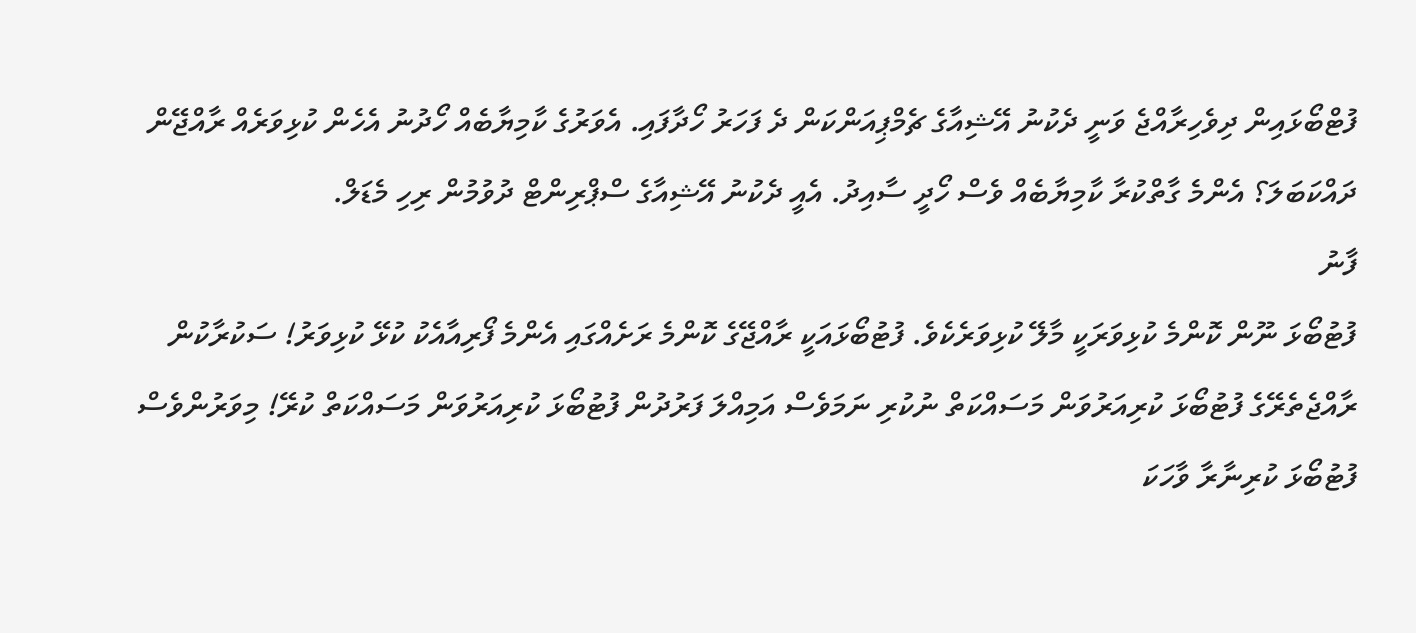ފުޓްބޯޅައިން ދިވެހިރާއްޖެ ވަނީ ދެކުނު އޭޝިއާގެ ޗެމްޕިއަންކަން ދެ ފަހަރު ހޯދާފައި. އެވަރުގެ ކާމިޔާބެއް ހޯދުނު އެހެން ކުޅިވަރެއް ރާއްޖޭން ދައްކަބަލަ؟ އެންމެ ގާތްކުރާ ކާމިޔާބެއް ވެސް ހޯދީ ސާއިދު. އެއީ ދެކުނު އޭޝިއާގެ ސްޕްރިންޓް ދުވުމުން ރިހި މެޑަލް.
ފާނު
ފުޓުބޯޅަ ނޫން ކޮންމެ ކުޅިވަރަކީ މާލޭ ކުޅިވަރެކެވެ. ފުޓުބޯޅައަކީ ރާއްޖޭގެ ކޮންމެ ރަށެއްގައި އެންމެ ފޯރިއާއެކު ކުޅޭ ކުޅިވަރު! ސަކުރާކުން ރާއްޖެތެރޭގެ ފުޓުބޯޅަ ކުރިއަރުވަން މަސައްކަތް ނުކުރި ނަމަވެސް އަމިއްލަ ފަރުދުން ފުޓުބޯޅަ ކުރިއަރުވަން މަސައްކަތް ކުރޭ! މިވަރުންވެސް ފުޓުބޯޅަ ކުރިނާރާ ވާހަކަ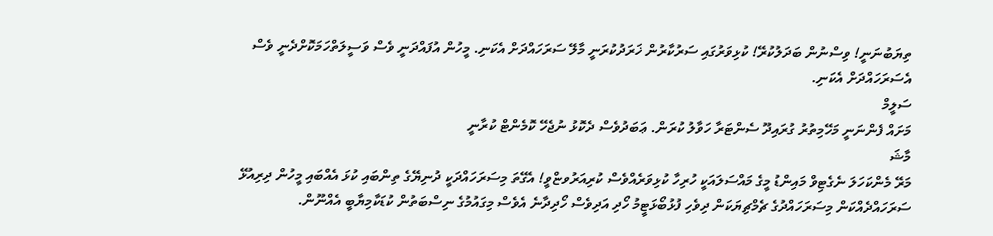ތިޔަބުނަނީ! ވިސްނުން ބަދަލުކުރޭ! ކުޅިވަރުގައި ސަރުކާރުން ޚަރަދުކުރަނީ މާލޭ ސަރަހައްދަށް އެކަނި. މީހުން އުފައްދަނީ ވެސް ވަސީލަތްހަމަކޮށްދެނީ ވެސް އެސަރަހައްދަށް އެކަނި.
ސަލީމް
މަށައް ފެންނަނީ މަހޭމިތުރު ގުރައިދޫ ސެންޓަރާ ހަވާލު ކުރަން. ޢަބަދުވެސް ދެކޮޅު ނުޖެހޭ ކޮމެންޓް ކުރާނީ
މާޝަ
މަރޭ މެންކަހަލަ ނެގެޓިވް މައިންޑު މީގެ މައްސަލައަކީ ހުރިހާ ކުޅިވަރެއްވެސް ކުރިއަރުވޏްވީ! އެގޭތަ މިސަރަހައްދަކީ ދުނިޔޭގެ ތިންބައި ކުޅަ އެއްބައި މީހުން ދިރިއުޅޭ ސަރަހައްދެއްކަން މިސަރަހައްދުގެ ޗެމްޗިޔަކަން ދިވެހި ފުޅުބޯޅަޓީމު ހޯދި އަދިވެސް ހޯދިދާނެ އެވެސް މިގައުމުގެ ނިސްބަތުން ކުޑަކާމިޔާބީ އެއްނޫން.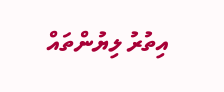އިތުރު ލިޔުންތައް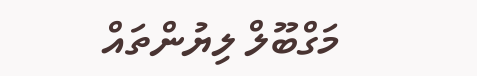މަގްބޫލް ލިޔުންތައް